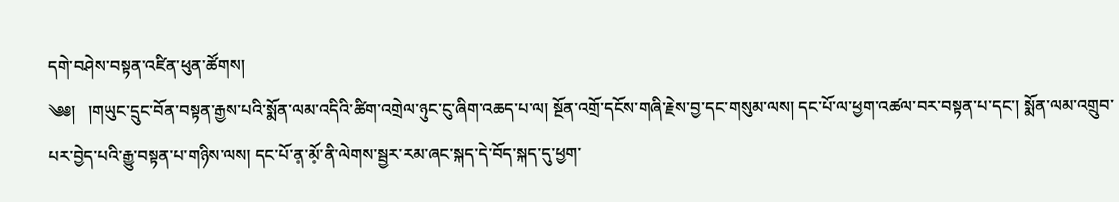དགེ་བཤེས་བསྟན་འཛིན་ཕུན་ཚོགས།
༄༅།   །གཡུང་དྲུང་བོན་བསྟན་རྒྱས་པའི་སྨོན་ལམ་འདིའི་ཚིག་འགྲེལ་ཉུང་ངུ་ཞིག་འཆད་པ་ལ། སྔོན་འགྲོ་དངོས་གཞི་རྗེས་བྱ་དང་གསུམ་ལས། དང་པོ་ལ་ཕྱག་འཚལ་བར་བསྟན་པ་དང་། སྨོན་ལམ་འགྲུབ་པར་བྱེད་པའི་རྒྱུ་བསྟན་པ་གཉིས་ལས། དང་པོ་ན༷་མོ༷་ནི་ལེགས་སྦྱར་རམ་ཞང་སྐད་དེ་བོད་སྐད་དུ་ཕྱག་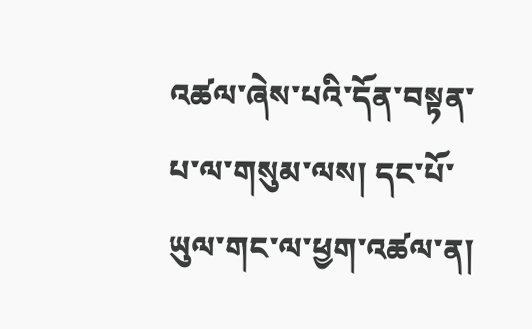འཚལ་ཞེས་པའི་དོན་བསྟན་པ་ལ་གསུམ་ལས། དང་པོ་ཡུལ་གང་ལ་ཕྱག་འཚལ་ན།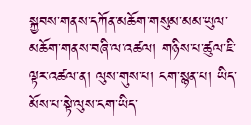སྐྱབས་གནས་དཀོན་མཆོག་གསུམ་མམ་ཡུལ་མཆོག་གནས་བཞི་ལ་འཚལ། གཉིས་པ་ཚུལ་ཇི་ལྟར་འཚལ་ན། ལུས་གུས་པ། ངག་སྙན་པ། ཡིད་མོས་པ་སྟེ་ལུས་ངག་ཡིད་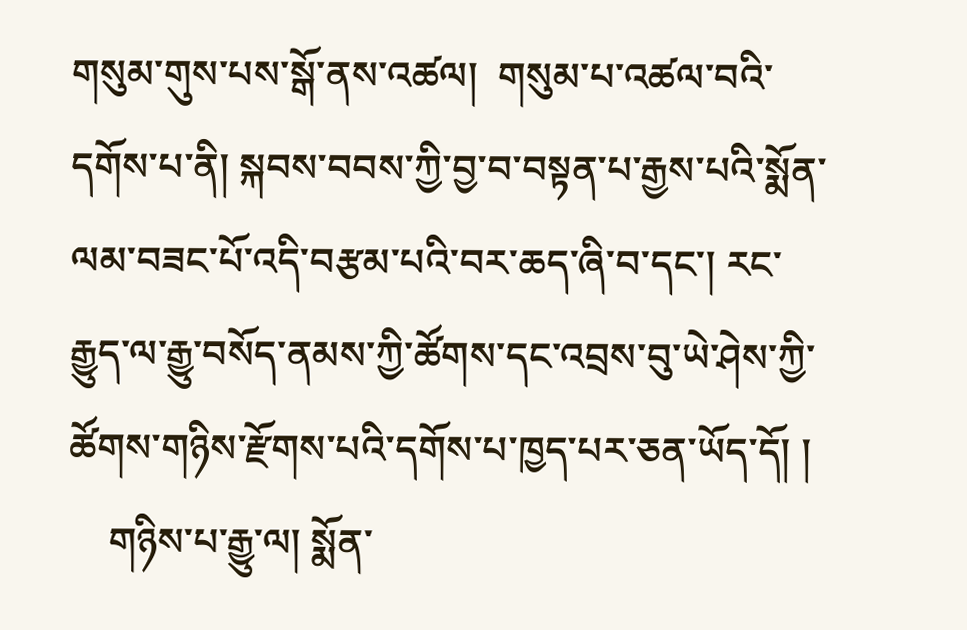གསུམ་གུས་པས་སྒོ་ནས་འཚལ།  གསུམ་པ་འཚལ་བའི་དགོས་པ་ནི། སྐབས་བབས་ཀྱི་བྱ་བ་བསྟན་པ་རྒྱས་པའི་སྨོན་ལམ་བཟང་པོ་འདི་བརྩམ་པའི་བར་ཆད་ཞི་བ་དང་། རང་རྒྱུད་ལ་རྒྱུ་བསོད་ནམས་ཀྱི་ཚོགས་དང་འབྲས་བུ་ཡེ་ཤེས་ཀྱི་ཚོགས་གཉིས་རྫོགས་པའི་དགོས་པ་ཁྱད་པར་ཅན་ཡོད་དོ། །
    གཉིས་པ་རྒྱུ་ལ། སྨོན་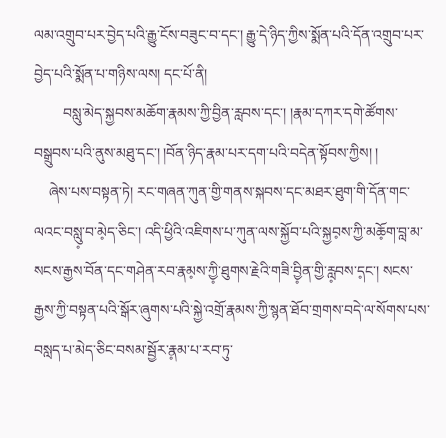ལམ་འགྲུབ་པར་བྱེད་པའི་རྒྱུ་ངོས་བཟུང་བ་དང་། རྒྱུ་དེ་ཉིད་ཀྱིས་སྨོན་པའི་དོན་འགྲུབ་པར་བྱེད་པའི་སྨོན་པ་གཉིས་ལས། དང་པོ་ནི།
        བསླུ་མེད་སྐྱབས་མཆོག་རྣམས་ཀྱི་བྱིན་རླབས་དང་། །རྣམ་དཀར་དགེ་ཚོགས་བསྒྲུབས་པའི་ནུས་མཐུ་དང་། །བོན་ཉིད་རྣམ་པར་དག་པའི་བདེན་སྟོབས་ཀྱིས། །
    ཞེས་པས་བསྟན་ཏེ། རང་གཞན་ཀུན་གྱི་གནས་སྐབས་དང་མཐར་ཐུག་གི་དོན་གང་ལའང་བསླུ༷་བ་མེ༷ད་ཅིང་། འདི་ཕྱིའི་འཇིགས་པ་ཀུན་ལས་སྐྱོབ་པའི་སྐྱབ༷ས་ཀྱི་མཆོ༷ག་བླ་མ་སངས་རྒྱས་བོན་དང་གཤེན་རབ་རྣམ༷ས་ཀྱི༷་ཐུགས་རྗེའི་གཟི་བྱི༷ན་གྱི་རླ༷བས་ད༷ང་། སངས་རྒྱས་ཀྱི་བསྟན་པའི་སྒོར་ཞུགས་པའི་སྐྱེ་འགྲོ་རྣམས་ཀྱི་སྙན་ཐོབ་གྲགས་བདེ་ལ་སོགས་པས་བསླད་པ་མེད་ཅིང་བསམ་སྦྱོར་རྣ༷མ་པ་རབ་ཏུ་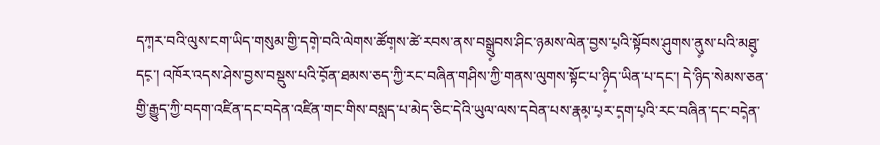དཀ༷ར་བའི་ལུས་ངག་ཡིད་གསུམ་གྱི་དགེ༷་བའི་ལེགས་ཚོག༷ས་ཚེ་རབས་ནས་བསྒྲུ༷བས་ཤིང་ཉམས་ལེན་བྱས་པ༷འི་སྟོབས་ཤུགས་ནུ༷ས་པའི་མཐུ༷་དང༷་། འཁོར་འདས་ཤེས་བྱས་བསྡུས་པའི་བོ༷ན་ཐམས་ཅད་ཀྱི་རང་བཞིན་གཤིས་ཀྱི་གནས་ལུགས་སྟོང་པ་ཉི༷ད་ཡིན་པ་དང་། དེ་ཉིད་སེམས་ཅན་གྱི་རྒྱུད་ཀྱི་བདག་འཛིན་དང་བདེན་འཛིན་གང་གིས་བསླད་པ་མེད་ཅིང་དེའི་ཡུལ་ལས་དབེན་པས་རྣམ༷་པ༷ར་ད༷ག་པ༷འི་རང་བཞིན་དང་བདེ༷ན་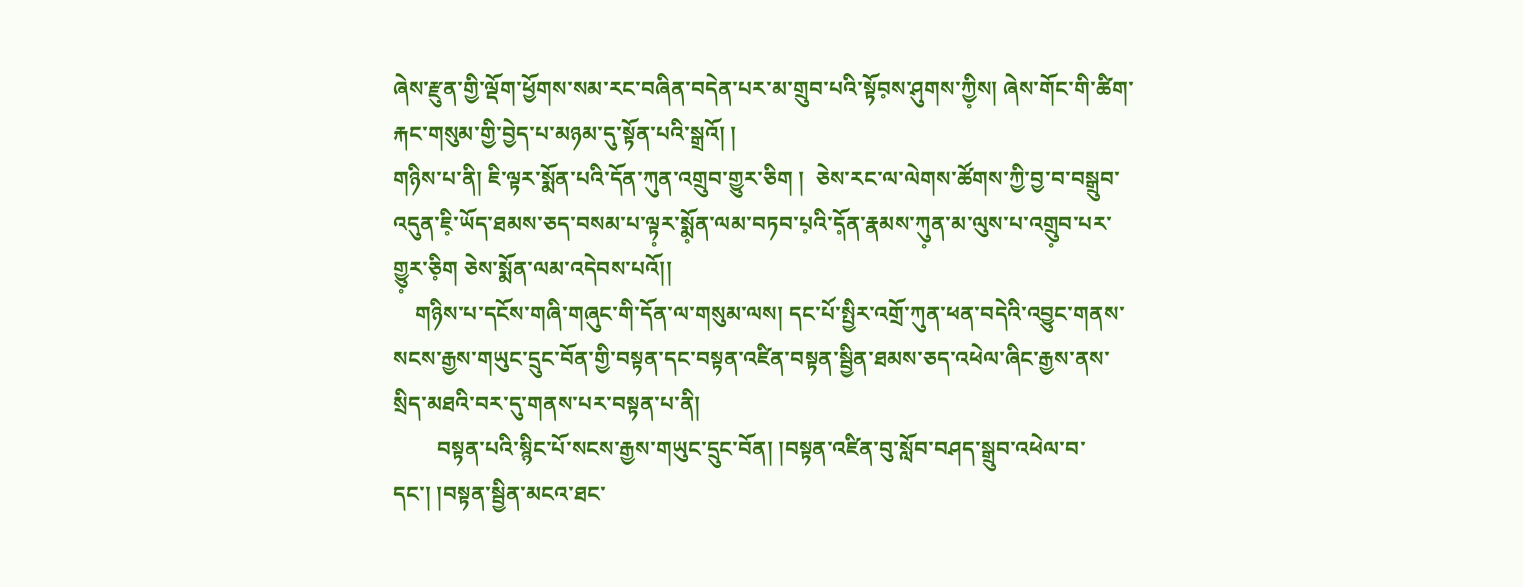ཞེས་རྫུན་གྱི་ལྡོག་ཕྱོགས་སམ་རང་བཞིན་བདེན་པར་མ་གྲུབ་པའི་སྟོབ༷ས་ཤུགས་ཀྱི༷ས། ཞེས་གོང་གི་ཚིག་རྐང་གསུམ་གྱི་བྱེད་པ་མཉམ་དུ་སྟོན་པའི་སྒྲའོ། །
གཉིས་པ་ནི། ཇི་ལྟར་སྨོན་པའི་དོན་ཀུན་འགྲུབ་གྱུར་ཅིག །  ཅེས་རང་ལ་ལེགས་ཚོགས་ཀྱི་བྱ་བ་བསྒྲུབ་འདུན་ཇི༷་ཡོད་ཐམས་ཅད་བསམ་པ་ལྟ༷ར་སྨོ༷ན་ལམ་བཏབ་པ༷འི་དོ༷ན་རྣམས་ཀུ༷ན་མ་ལུས་པ་འགྲུ༷བ་པར་གྱུ༷ར་ཅི༷ག ཅེས་སྨོན་ལམ་འདེབས་པའོ།།
    གཉིས་པ་དངོས་གཞི་གཞུང་གི་དོན་ལ་གསུམ་ལས། དང་པོ་སྤྱིར་འགྲོ་ཀུན་ཕན་བདེའི་འབྱུང་གནས་སངས་རྒྱས་གཡུང་དྲུང་བོན་གྱི་བསྟན་དང་བསྟན་འཛིན་བསྟན་སྦྱིན་ཐམས་ཅད་འཕེལ་ཞིང་རྒྱས་ནས་སྲིད་མཐའི་བར་དུ་གནས་པར་བསྟན་པ་ནི།
        བསྟན་པའི་སྙིང་པོ་སངས་རྒྱས་གཡུང་དྲུང་བོན། །བསྟན་འཛིན་བུ་སློབ་བཤད་སྒྲུབ་འཕེལ་བ་དང་། །བསྟན་སྦྱིན་མངའ་ཐང་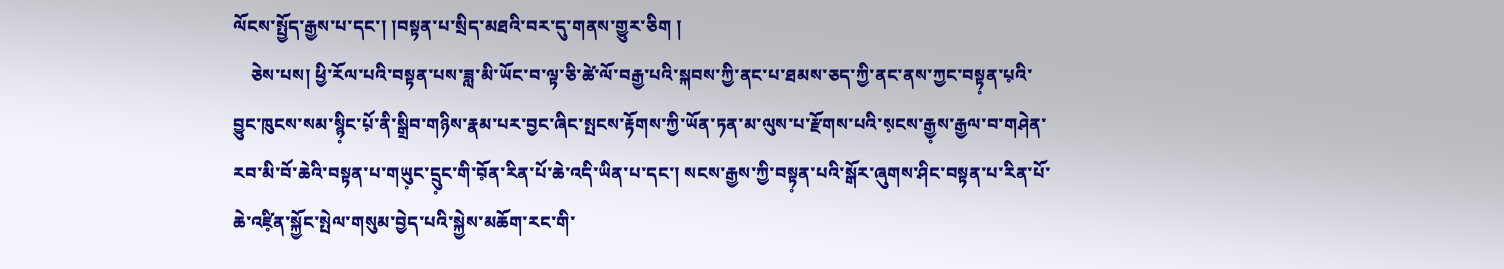ལོངས་སྤྱོད་རྒྱས་པ་དང་། །བསྟན་པ་སྲིད་མཐའི་བར་དུ་གནས་གྱུར་ཅིག །
    ཅེས་པས། ཕྱི་རོལ་པའི་བསྟན་པས་ཟླ་མི་ཡོང་བ་ལྟ་ཅི་ཚེ་ལོ་བརྒྱ་པའི་སྐབས་ཀྱི་ནང་པ་ཐམས་ཅད་ཀྱི་ནང་ནས་ཀྱང་བསྟ༷ན་པ༷འི་བྱུང་ཁུངས་སམ་སྙི༷ང་པོ༷་ནི་སྒྲིབ་གཉིས་རྣམ་པར་བྱང་ཞིང་སྤངས་རྟོགས་ཀྱི་ཡོན་ཏན་མ་ལུས་པ་རྫོགས་པའི་ས༷ངས་རྒྱ༷ས་རྒྱལ་བ་གཤེན་རབ་མི་བོ་ཆེའི་བསྟན་པ་གཡུ༷ང་དྲུ༷ང་གི་བོ༷ན་རིན་པོ་ཆེ་འདི་ཡིན་པ་དང་། སངས་རྒྱས་ཀྱི་བསྟ༷ན་པའི་སྒོར་ཞུགས་ཤིང་བསྟན་པ་རིན་པོ་ཆེ་འཛི༷ན་སྐྱོང་སྤེལ་གསུམ་བྱེད་པའི་སྐྱེས་མཆོག་རང་གི་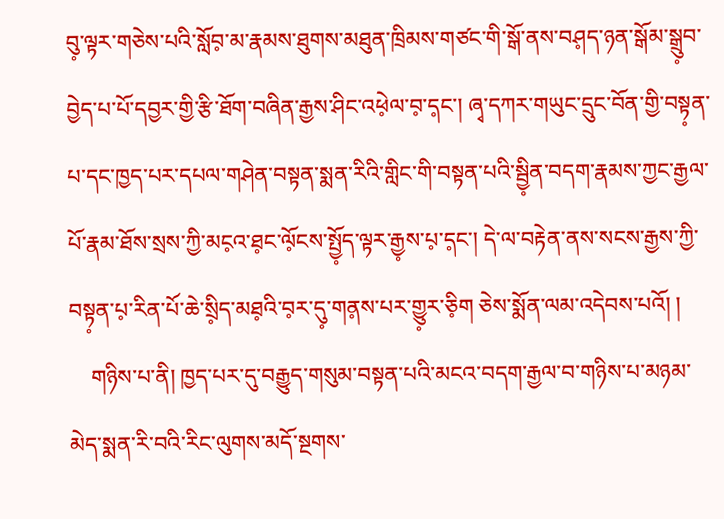བུ༷་ལྟར་གཅེས་པའི་སློབ༷་མ་རྣམས་ཐུགས་མཐུན་ཁྲིམས་གཙང་གི་སྒོ་ནས་བཤ༷ད་ཉན་སྒོམ་སྒྲུ༷བ་བྱེད་པ་པོ་དབྱར་གྱི་རྩི་ཐོག་བཞིན་རྒྱས་ཤིང་འཕེ༷ལ་བ༷་ད༷ང་། ཞྭ་དཀར་གཡུང་དྲུང་བོན་གྱི་བསྟ༷ན་པ་དང་ཁྱད་པར་དཔལ་གཤེན་བསྟན་སྨན་རིའི་གླིང་གི་བསྟན་པའི་སྦྱི༷ན་བདག་རྣམས་ཀྱང་རྒྱལ་པོ་རྣམ་ཐོས་སྲས་ཀྱི་མང༷འ་ཐ༷ང་ལོ༷ངས་སྤྱོ༷ད་ལྟར་རྒྱ༷ས་པ༷་ད༷ང་། དེ་ལ་བརྟེན་ནས་སངས་རྒྱས་ཀྱི་བསྟ༷ན་པ༷་རིན་པོ་ཆེ་སྲི༷ད་མཐ༷འི་བ༷ར་དུ༷་གན༷ས་པར་གྱུ༷ར་ཅི༷ག ཅེས་སྨོན་ལམ་འདེབས་པའོ། །
    གཉིས་པ་ནི། ཁྱད་པར་དུ་བརྒྱུད་གསུམ་བསྟན་པའི་མངའ་བདག་རྒྱལ་བ་གཉིས་པ་མཉམ་མེད་སྨན་རི་བའི་རིང་ལུགས་མདོ་སྔགས་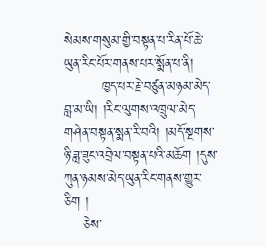སེམས་གསུམ་གྱི་བསྟན་པ་རིན་པོ་ཆེ་ཡུན་རིང་པོར་གནས་པར་སྨོན་པ་ནི།
        ཁྱད་པར་རྗེ་བཙུན་མཉམ་མེད་བླ་མ་ཡི། །རིང་ལུགས་འཁྲུལ་མེད་གཤེན་བསྟན་སྨན་རི་བའི། །མདོ་སྔགས་ཉི་ཟླ་ཟུང་འབྲེལ་བསྟན་པའི་མཆོག །དུས་ཀུན་ཉམས་མེད་ཡུན་རིང་གནས་གྱུར་ཅིག །
    ཅེས་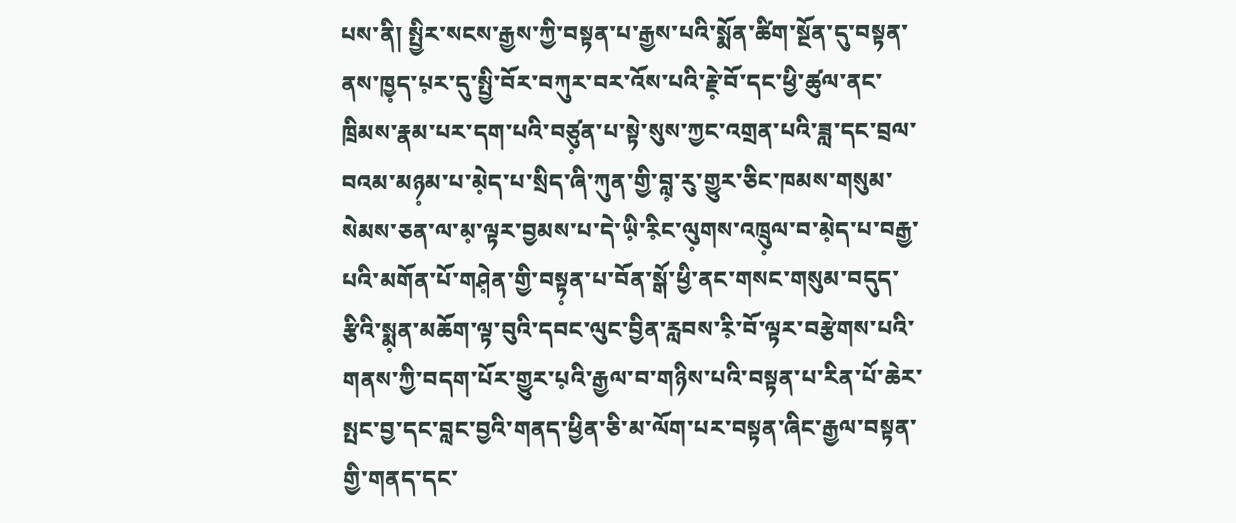པས་ནི། སྤྱིར་སངས་རྒྱས་ཀྱི་བསྟན་པ་རྒྱས་པའི་སྨོན་ཚིག་སྔོན་དུ་བསྟན་ནས་ཁྱ༷ད་པ༷ར་དུ་སྤྱི་བོར་བཀུར་བར་འོས་པའི་རྗེ༷་བོ་དང་ཕྱི་ཚུལ་ནང་ཁྲིམས་རྣམ་པར་དག་པའི་བཙུ༷ན་པ་སྟེ་སུས་ཀྱང་འགྲན་པའི་ཟླ་དང་བྲལ་བའམ་མཉ༷མ་པ་མེ༷ད་པ་སྲིད་ཞི་ཀུན་གྱི་བླ༷་རུ་གྱུར་ཅིང་ཁམས་གསུམ་སེམས་ཅན་ལ་མ༷་ལྟར་བྱམས་པ་དེ་ཡི༷་རི༷ང་ལུ༷གས་འཁྲུ༷ལ་བ་མེ༷ད་པ་བརྒྱ་པའི་མགོན་པོ་གཤེ༷ན་གྱི་བསྟ༷ན་པ་བོན་སྒོ་ཕྱི་ནང་གསང་གསུམ་བདུད་རྩིའི་སྨ༷ན་མཆོག་ལྟ་བུའི་དབང་ལུང་བྱིན་རླབས་རི༷་བོ་ལྟར་བརྩེགས་པའི་གནས་ཀྱི་བདག་པོར་གྱུར་པ༷འི་རྒྱལ་བ་གཉིས་པའི་བསྟན་པ་རིན་པོ་ཆེར་སྤང་བྱ་དང་བླང་བྱའི་གནད་ཕྱིན་ཅི་མ་ལོག་པར་བསྟན་ཞིང་རྒྱལ་བསྟན་གྱི་གནད་དང་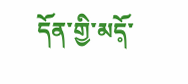དོན་གྱི་མདོ༷་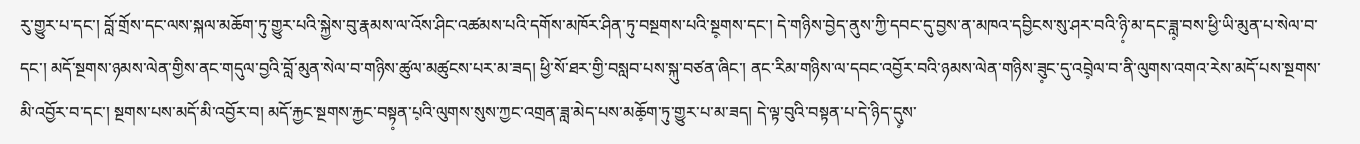རུ་གྱུར་པ་དང་། བློ་གྲོས་དང་ལས་སྐལ་མཆོག་ཏུ་གྱུར་པའི་སྐྱེས་བུ་རྣམས་ལ་འོས་ཤིང་འཚམས་པའི་དགོས་མཁོར་ཤིན་ཏུ་བསྔགས་པའི་སྔ༷གས་དང་། དེ་གཉིས་བྱེད་ནུས་ཀྱི་དབང་དུ་བྱས་ན་མཁའ་དབྱིངས་སུ་ཤར་བའི་ཉི༷་མ་དང་ཟླ༷་བས་ཕྱི་ཡི་མུན་པ་སེལ་བ་དང་། མདོ་སྔགས་ཉམས་ལེན་གྱིས་ནང་གདུལ་བྱའི་བློ་མུན་སེལ་བ་གཉིས་ཚུལ་མཚུངས་པར་མ་ཟད། ཕྱི་སོ་ཐར་གྱི་བསླབ་པས་སྐུ་བཙན་ཞིང་། ནང་རིམ་གཉིས་ལ་དབང་འབྱོར་བའི་ཉམས་ལེན་གཉིས་ཟུ༷ང་དུ་འབྲེ༷ལ་བ་ནི་ལུགས་འགའ་རེས་མདོ་པས་སྔགས་མི་འབྱོར་བ་དང་། སྔགས་པས་མདོ་མི་འབྱོར་བ། མདོ་རྐྱང་སྔགས་རྐྱང་བསྟ༷ན་པ༷འི་ལུགས་སུས་ཀྱང་འགྲན་ཟླ་མེད་པས་མཆོ༷ག་ཏུ་གྱུར་པ་མ་ཟད། དེ་ལྟ་བུའི་བསྟན་པ་དེ་ཉིད་དུ༷ས་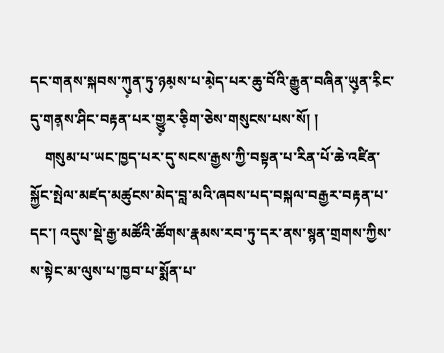དང་གནས་སྐབས་ཀུ༷ན་ཏུ་ཉམ༷ས་པ་མེ༷ད་པར་ཆུ་བོའི་རྒྱུན་བཞིན་ཡུ༷ན་རི༷ང་དུ་གན༷ས་ཤིང་བརྟན་པར་གྱུ༷ར་ཅི༷ག་ཅེས་གསུངས་པས་སོ། །
    གསུམ་པ་ཡང་ཁྱད་པར་དུ་སངས་རྒྱས་ཀྱི་བསྟན་པ་རིན་པོ་ཆེ་འཛིན་སྐྱོང་སྤེལ་མཛད་མཚུངས་མེད་བླ་མའི་ཞབས་པད་བསྐལ་བརྒྱར་བརྟན་པ་དང་། འདུས་སྡེ་རྒྱ་མཚོའི་ཚོགས་རྣམས་རབ་ཏུ་དར་ནས་སྙན་གྲགས་ཀྱིས་ས་སྟེང་མ་ལུས་པ་ཁྱབ་པ་སྨོན་པ་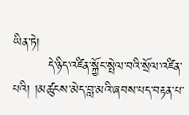ཡིན་ཏེ།
        དེ་ཉིད་འཛིན་སྐྱོང་སྤེལ་བའི་སྲོལ་འཛིན་པའི། །མཚུངས་མེད་བླ་མའི་ཞབས་པད་བརྟན་པ་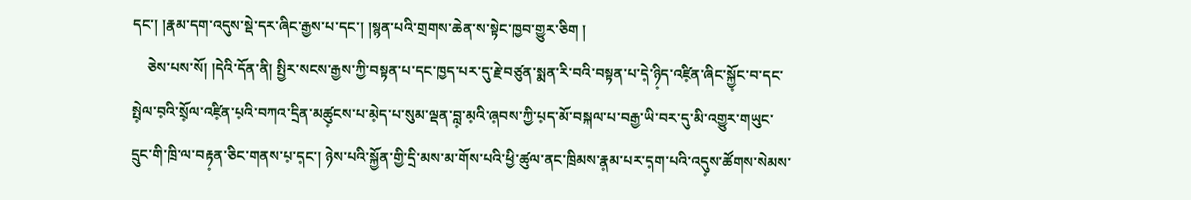དང་། །རྣམ་དག་འདུས་སྡེ་དར་ཞིང་རྒྱས་པ་དང་། །སྙན་པའི་གྲགས་ཆེན་ས་སྟེང་ཁྱབ་གྱུར་ཅིག །
    ཅེས་པས་སོ། །དེའི་དོན་ནི། སྤྱིར་སངས་རྒྱས་ཀྱི་བསྟན་པ་དང་ཁྱད་པར་དུ་རྗེ་བཙུན་སྨན་རི་བའི་བསྟན་པ་དེ༷་ཉི༷ད་འཛི༷ན་ཞིང་སྐྱོ༷ང་བ་དང་སྤེ༷ལ་བ༷འི་སྲོ༷ལ་འཛི༷ན་པ༷འི་བཀའ་དྲིན་མཚུ༷ངས་པ་མེ༷ད་པ་སུམ་ལྡན་བླ༷་མ༷འི་ཞ༷བས་ཀྱི་པ༷ད་མོ་བསྐལ་པ་བརྒྱ་ཡི་བར་དུ་མི་འགྱུར་གཡུང་དྲུང་གི་ཁྲི་ལ་བརྟ༷ན་ཅིང་གནས་པ༷་ད༷ང་། ཉེས་པའི་སྐྱོན་གྱི་དྲི་མས་མ་གོས་པའི་ཕྱི་ཚུལ་ནང་ཁྲིམས་རྣ༷མ་པར་ད༷ག་པའི་འདུ༷ས་ཚོགས་སེམས་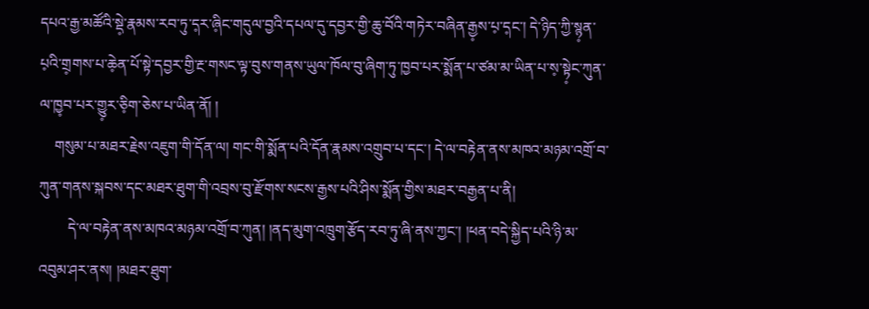དཔའ་རྒྱ་མཚོའི་སྡེ༷་རྣམས་རབ་ཏུ་ད༷ར་ཞི༷ང་གདུལ་བྱའི་དཔལ་དུ་དབྱར་གྱི་ཆུ་བོའི་གཏེར་བཞིན་རྒྱ༷ས་པ༷་ད༷ང་། དེ་ཉིད་ཀྱི་སྙ༷ན་པ༷འི་གྲ༷གས་པ་ཆེ༷ན་པོ་སྟེ་དབྱར་གྱི་རྔ་གསང་ལྟ་བུས་གནས་ཡུལ་ཁོལ་བུ་ཞིག་ཏུ་ཁྱབ་པར་སྨོན་པ་ཙམ་མ་ཡིན་པ་ས༷་སྟེ༷ང་ཀུན་ལ་ཁྱ༷བ་པར་གྱུ༷ར་ཅི༷ག་ཅེས་པ་ཡིན་ནོ། །
    གསུམ་པ་མཐར་རྗེས་འཇུག་གི་དོན་ལ། གང་གི་སྨོན་པའི་དོན་རྣམས་འགྲུབ་པ་དང་། དེ་ལ་བརྟེན་ནས་མཁའ་མཉམ་འགྲོ་བ་ཀུན་གནས་སྐབས་དང་མཐར་ཐུག་གི་འབྲས་བུ་རྫོགས་སངས་རྒྱས་པའི་ཤིས་སྨོན་གྱིས་མཐར་བརྒྱན་པ་ནི།
        དེ་ལ་བརྟེན་ནས་མཁའ་མཉམ་འགྲོ་བ་ཀུན། །ནད་མུག་འཁྲུག་རྩོད་རབ་ཏུ་ཞི་ནས་ཀྱང་། །ཕན་བདེ་སྐྱིད་པའི་ཉི་མ་འབུམ་ཤར་ནས། །མཐར་ཐུག་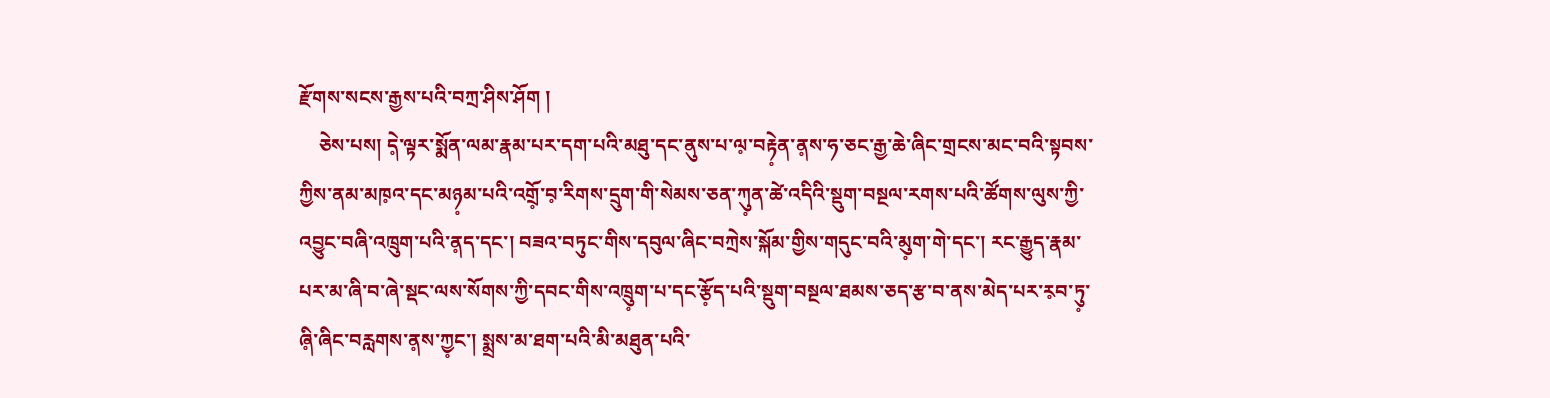རྫོགས་སངས་རྒྱས་པའི་བཀྲ་ཤིས་ཤོག །
    ཅེས་པས། དེ༷་ལྟར་སྨོན་ལམ་རྣམ་པར་དག་པའི་མཐུ་དང་ནུས་པ་ལ༷་བརྟེ༷ན་ན༷ས་ཧ་ཅང་རྒྱ་ཆེ་ཞིང་གྲངས་མང་བའི་སྟབས་ཀྱིས་ནམ་མཁ༷འ་དང་མཉ༷མ་པའི་འགྲོ༷་བ༷་རིགས་དྲུག་གི་སེམས་ཅན་ཀུ༷ན་ཚེ་འདིའི་སྡུག་བསྔལ་རགས་པའི་ཚོགས་ལུས་ཀྱི་འབྱུང་བཞི་འཁྲུག་པའི་ན༷ད་དང་། བཟའ་བཏུང་གིས་དབུལ་ཞིང་བཀྲེས་སྐོམ་གྱིས་གདུང་བའི་མུ༷ག་གེ་དང་། རང་རྒྱུད་རྣམ་པར་མ་ཞི་བ་ཞེ་སྡང་ལས་སོགས་ཀྱི་དབང་གིས་འཁྲུ༷ག་པ་དང་རྩོ༷ད་པའི་སྡུག་བསྔལ་ཐམས་ཅད་རྩ་བ་ནས་མེད་པར་ར༷བ་ཏུ༷་ཞི༷་ཞིང་བརླགས་ན༷ས་ཀྱ༷ང་། སྨྲས་མ་ཐག་པའི་མི་མཐུན་པའི་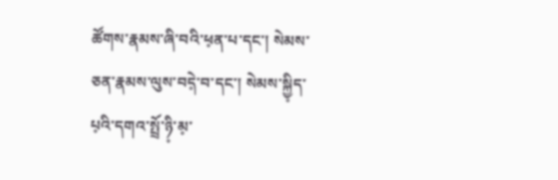ཚོགས་རྣམས་ཞི་བའི་ཕ༷ན་པ་དང་། སེམས་ཅན་རྣམས་ལུས་བདེ༷་བ་དང་། སེམས་སྐྱི༷ད་པ༷འི་དགའ་སྤྲོ་ཉི༷་མ༷་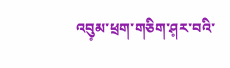འབུ༷མ་ཕྲག་གཅིག་ཤ༷ར་བའི་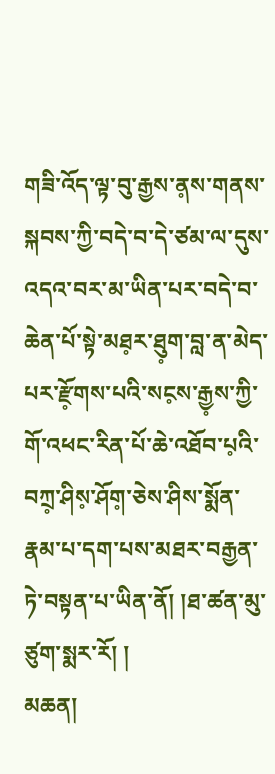གཟི་འོད་ལྟ་བུ་རྒྱས་ན༷ས་གནས་སྐབས་ཀྱི་བདེ་བ་དེ་ཙམ་ལ་དུས་འདའ་བར་མ་ཡིན་པར་བདེ་བ་ཆེན་པོ་སྟེ་མཐ༷ར་ཐུ༷ག་བླ་ན་མེད་པར་རྫོ༷གས་པའི་སང༷ས་རྒྱ༷ས་ཀྱི་གོ་འཕང་རིན་པོ་ཆེ་འཐོབ་པ༷འི་བཀྲ༷་ཤིས༷་ཤོག༷་ཅེས་ཤིས་སྨོན་རྣམ་པ་དག་པས་མཐར་བརྒྱན་ཏེ་བསྟན་པ་ཡིན་ནོ། །ཐ་ཚན་མུ་ཙུག་སྨར་རོ། །
མཆན།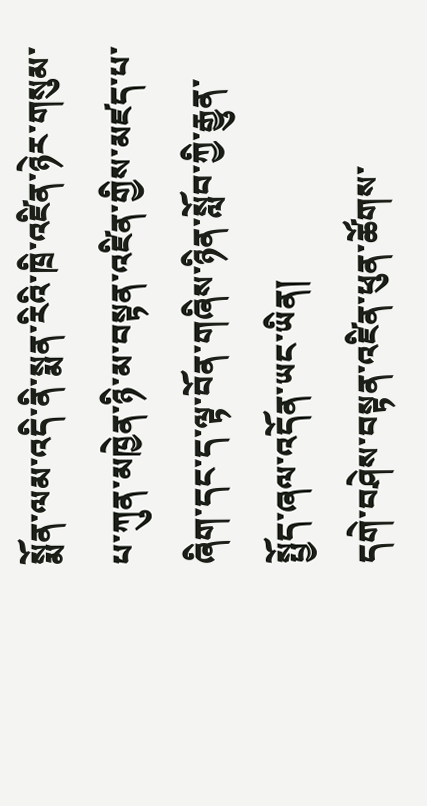སྨོན་ལམ་འདི་ནི་སྨན་རིའི་ཁྲི་འཛིན་ཉེར་གསུམ་པ་ཀུན་མཁྱེན་ཉི་མ་བསྟན་འཛིན་གྱིས་མཛད་པ་ཞིག་དང་ད་ལྟ་བོན་གཞིས་ཉིན་སློབ་ཀྱི་རྒྱུན་སྤྱོད་ཞལ་འདོན་ཡང་ཡིན།
དགེ་བཤེས་བསྟན་འཛིན་ཕུན་ཚོགས་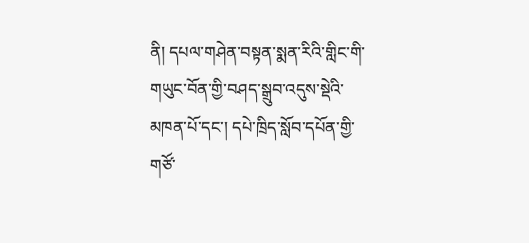ནི། དཔལ་གཤེན་བསྟན་སྨན་རིའི་གླིང་གི་གཡུང་བོན་གྱི་བཤད་སྒྲུབ་འདུས་སྡེའི་མཁན་པོ་དང་། དཔེ་ཁྲིད་སློབ་དཔོན་གྱི་གཙོ་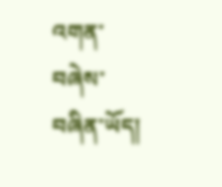འགན་བཞེས་བཞིན་ཡོད།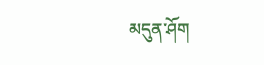མདུན་ཤོག